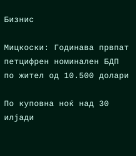Бизнис

Мицкоски: Годинава првпат петцифрен номинален БДП по жител од 10.500 долари

По куповна ноќ над 30 илјади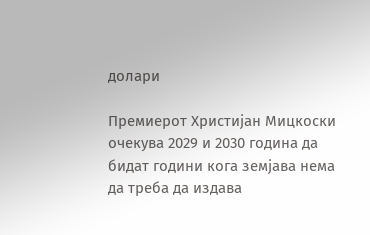долари

Премиерот Христијан Мицкоски очекува 2029 и 2030 година да бидат години кога земјава нема да треба да издава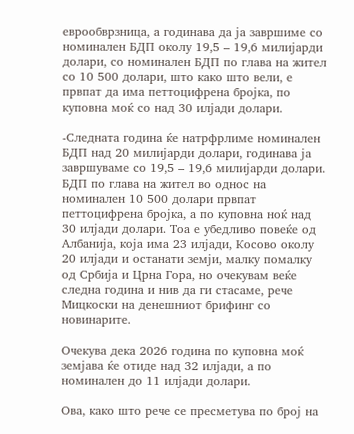еврообврзница, а годинава да ја завршиме со номинален БДП околу 19,5 – 19,6 милијарди долари, со номинален БДП по глава на жител со 10 500 долари, што како што вели, е првпат да има петтоцифрена бројка, по куповна моќ со над 30 илјади долари.

-Следната година ќе натрфрлиме номинален БДП над 20 милијарди долари, годинава ја завршуваме со 19,5 – 19,6 милијарди долари. БДП по глава на жител во однос на номинален 10 500 долари првпат петтоцифрена бројка, а по куповна ноќ над 30 илјади долари. Тоа е убедливо повеќе од Албанија, која има 23 илјади, Косово околу 20 илјади и останати земји, малку помалку од Србија и Црна Гора, но очекувам веќе следна година и нив да ги стасаме, рече Мицкоски на денешниот брифинг со новинарите.

Очекува дека 2026 година по куповна моќ земјава ќе отиде над 32 илјади, а по номинален до 11 илјади долари.

Ова, како што рече се пресметува по број на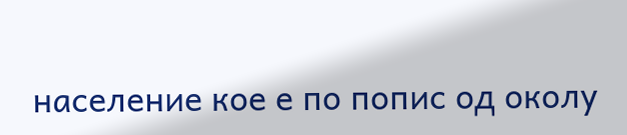население кое е по попис од околу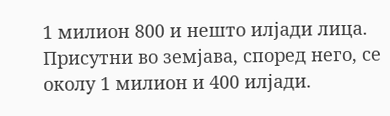1 милион 800 и нешто илјади лица. Присутни во земјава, според него, се околу 1 милион и 400 илјади.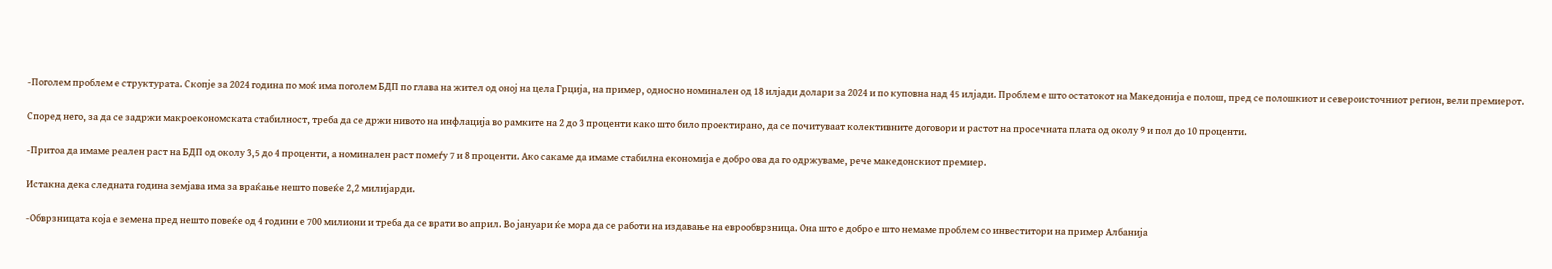-Поголем проблем е структурата. Скопје за 2024 година по моќ има поголем БДП по глава на жител од оној на цела Грција, на пример, односно номинален од 18 илјади долари за 2024 и по куповна над 45 илјади. Проблем е што остатокот на Македонија е полош, пред се полошкиот и североисточниот регион, вели премиерот.

Според него, за да се задржи макроекономската стабилност, треба да се држи нивото на инфлација во рамките на 2 до 3 проценти како што било проектирано, да се почитуваат колективните договори и растот на просечната плата од околу 9 и пол до 10 проценти.

-Притоа да имаме реален раст на БДП од околу 3,5 до 4 проценти, а номинален раст помеѓу 7 и 8 проценти. Ако сакаме да имаме стабилна економија е добро ова да го одржуваме, рече македонскиот премиер.

Истакна дека следната година земјава има за враќање нешто повеќе 2,2 милијарди.

-Обврзницата која е земена пред нешто повеќе од 4 години е 700 милиони и треба да се врати во април. Во јануари ќе мора да се работи на издавање на еврообврзница. Она што е добро е што немаме проблем со инвеститори на пример Албанија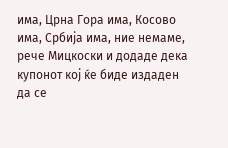има, Црна Гора има, Косово има, Србија има, ние немаме, рече Мицкоски и додаде дека купонот кој ќе биде издаден да се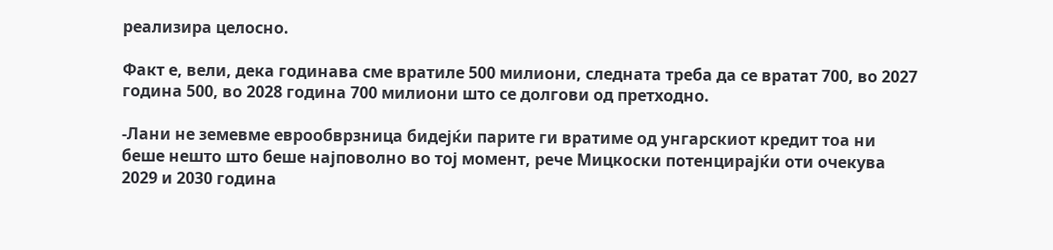реализира целосно.

Факт е, вели, дека годинава сме вратиле 500 милиони, следната треба да се вратат 700, во 2027 година 500, во 2028 година 700 милиони што се долгови од претходно.

-Лани не земевме еврообврзница бидејќи парите ги вратиме од унгарскиот кредит тоа ни беше нешто што беше најповолно во тој момент, рече Мицкоски потенцирајќи оти очекува 2029 и 2030 година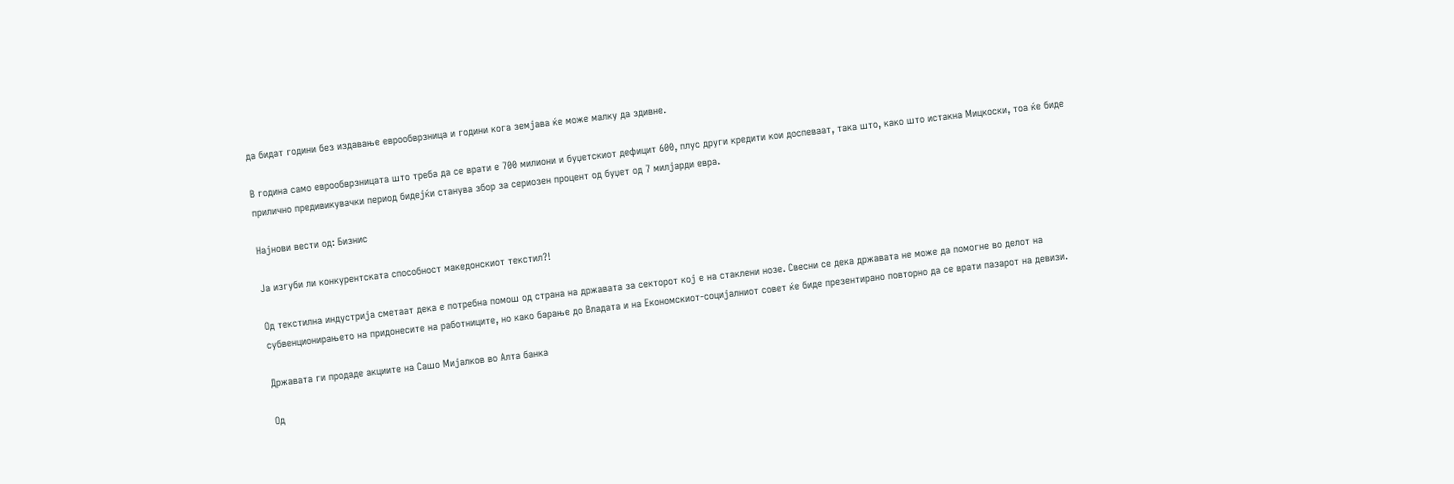да бидат години без издавање еврообврзница и години кога земјава ќе може малку да здивне.

В година само еврообврзницата што треба да се врати е 700 милиони и буџетскиот дефицит 600, плус други кредити кои доспеваат, така што, како што истакна Мицкоски, тоа ќе биде прилично предивикувачки период бидејќи станува збор за сериозен процент од буџет од 7 милјарди евра.

Најнови вести од: Бизнис

Ја изгуби ли конкурентската способност македонскиот текстил?!

Од текстилна индустрија сметаат дека е потребна помош од страна на државата за секторот кој е на стаклени нозе. Свесни се дека државата не може да помогне во делот на субвенционирањето на придонесите на работниците, но како барање до Владата и на Економскиот-социјалниот совет ќе биде презентирано повторно да се врати пазарот на девизи.

Државата ги продаде акциите на Сашо Мијалков во Алта банка

Од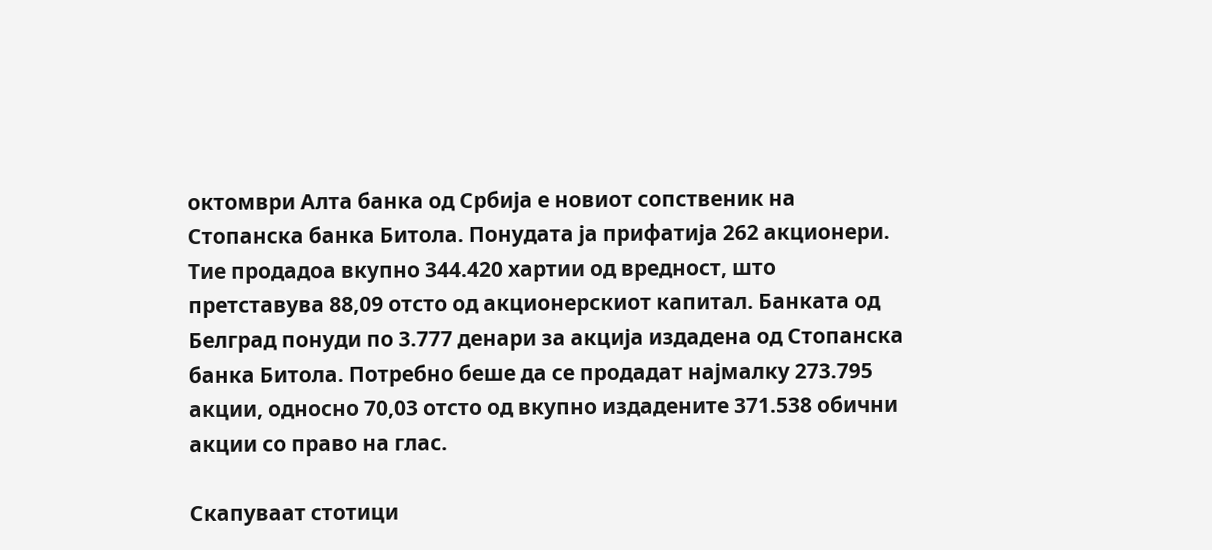октомври Алта банка од Србија е новиот сопственик на Стопанска банка Битола. Понудата ја прифатија 262 акционери. Тие продадоа вкупно 344.420 хартии од вредност, што претставува 88,09 отсто од акционерскиот капитал. Банката од Белград понуди по 3.777 денари за акција издадена од Стопанска банка Битола. Потребно беше да се продадат најмалку 273.795 акции, односно 70,03 отсто од вкупно издадените 371.538 обични акции со право на глас.

Скапуваат стотици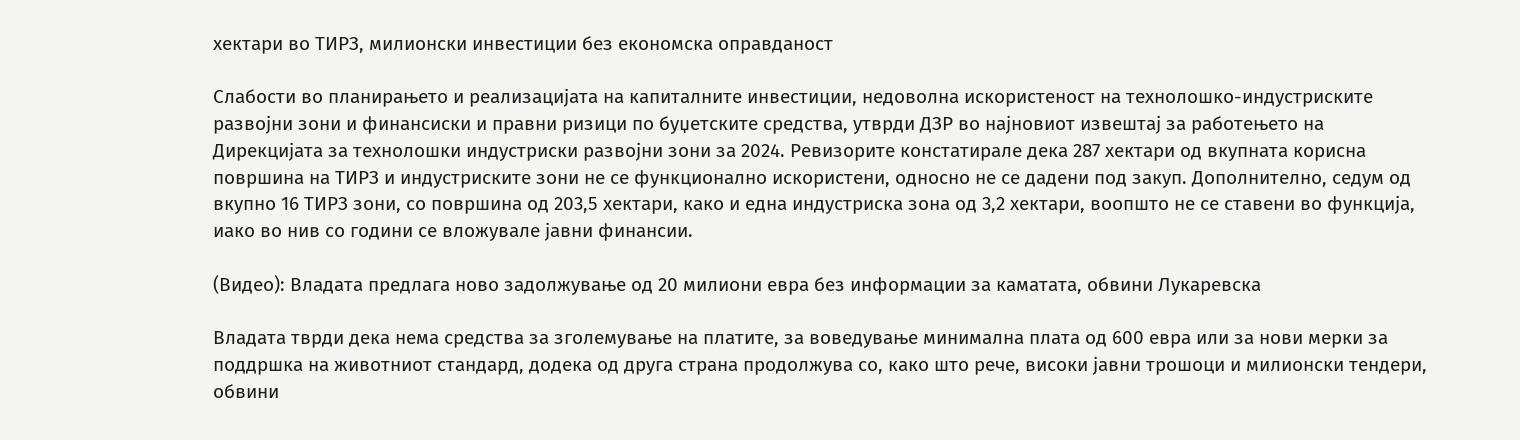хектари во ТИРЗ, милионски инвестиции без економска оправданост

Слабости во планирањето и реализацијата на капиталните инвестиции, недоволна искористеност на технолошко-индустриските развојни зони и финансиски и правни ризици по буџетските средства, утврди ДЗР во најновиот извештај за работењето на Дирекцијата за технолошки индустриски развојни зони за 2024. Ревизорите констатирале дека 287 хектари од вкупната корисна површина на ТИРЗ и индустриските зони не се функционално искористени, односно не се дадени под закуп. Дополнително, седум од вкупно 16 ТИРЗ зони, со површина од 203,5 хектари, како и една индустриска зона од 3,2 хектари, воопшто не се ставени во функција, иако во нив со години се вложувале јавни финансии.

(Видео): Владата предлага ново задолжување од 20 милиони евра без информации за каматата, обвини Лукаревска

Владата тврди дека нема средства за зголемување на платите, за воведување минимална плата од 600 евра или за нови мерки за поддршка на животниот стандард, додека од друга страна продолжува со, како што рече, високи јавни трошоци и милионски тендери, обвини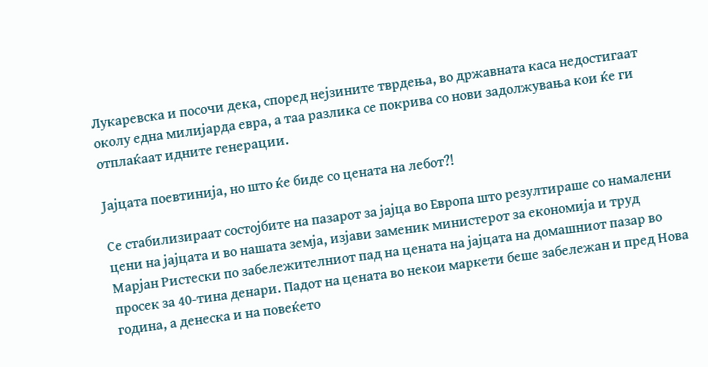Лукаревска и посочи дека, според нејзините тврдења, во државната каса недостигаат околу една милијарда евра, а таа разлика се покрива со нови задолжувања кои ќе ги отплаќаат идните генерации.

Јајцата поевтинија, но што ќе биде со цената на лебот?!

Се стабилизираат состојбите на пазарот за јајца во Европа што резултираше со намалени цени на јајцата и во нашата земја, изјави заменик министерот за економија и труд Марјан Ристески по забележителниот пад на цената на јајцата на домашниот пазар во просек за 40-тина денари. Падот на цената во некои маркети беше забележан и пред Нова година, а денеска и на повеќето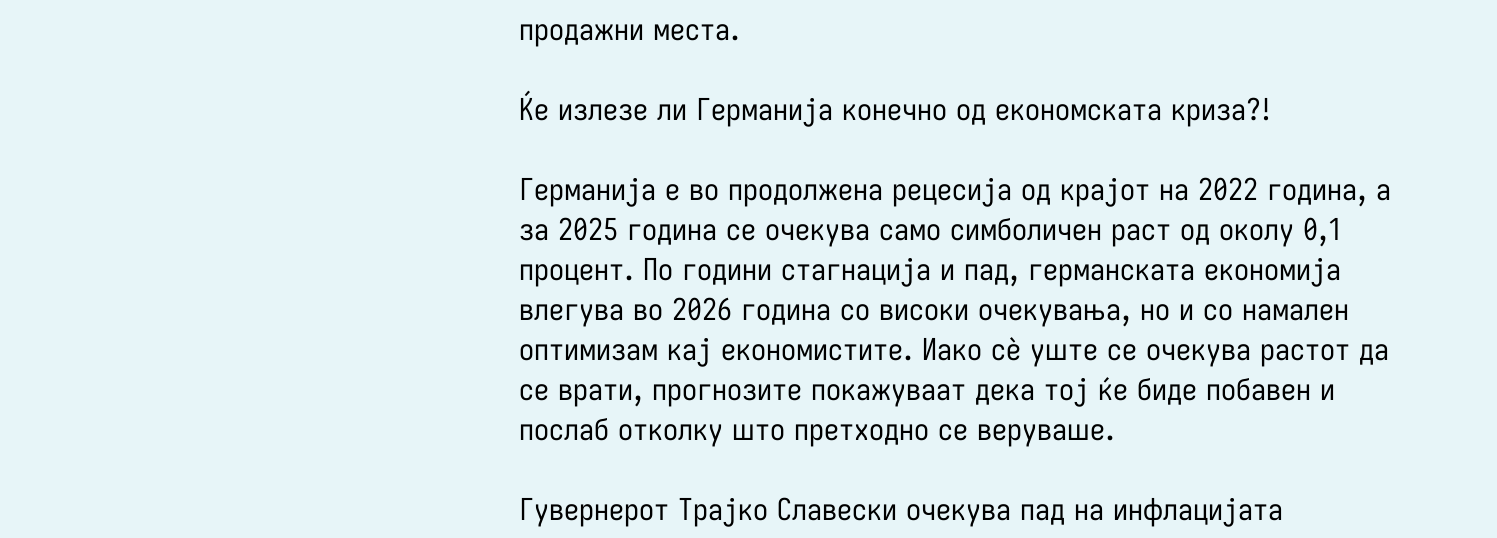продажни места.

Ќе излезе ли Германија конечно од економската криза?!

Германија е во продолжена рецесија од крајот на 2022 година, а за 2025 година се очекува само симболичен раст од околу 0,1 процент. По години стагнација и пад, германската економија влегува во 2026 година со високи очекувања, но и со намален оптимизам кај економистите. Иако сè уште се очекува растот да се врати, прогнозите покажуваат дека тој ќе биде побавен и послаб отколку што претходно се веруваше.

Гувернерот Трајко Славески очекува пад на инфлацијата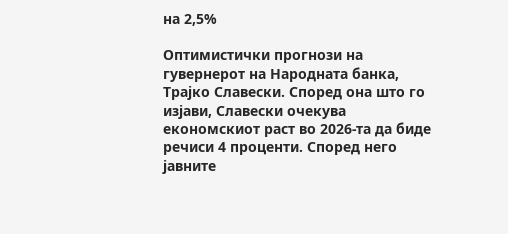на 2,5%

Оптимистички прогнози на гувернерот на Народната банка, Трајко Славески. Според она што го изјави, Славески очекува економскиот раст во 2026-та да биде речиси 4 проценти. Според него јавните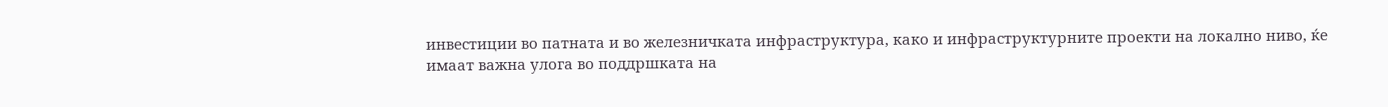инвестиции во патната и во железничката инфраструктура, како и инфраструктурните проекти на локално ниво, ќе имаат важна улога во поддршката на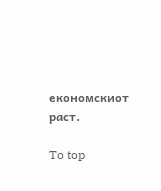економскиот раст.

To top